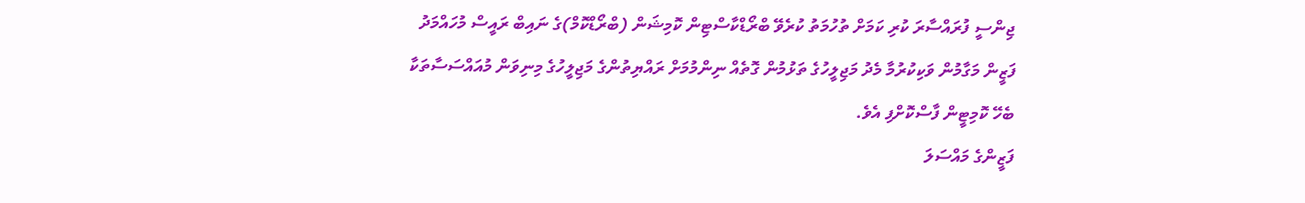ޖިންސީ ފުރައްސާރަ ކުރި ކަމަށް ތުހުމަތު ކުރެވޭ ބްރޯޑްކާސްޓިން ކޮމިޝަން (ބްރޯޑްކޮމް)ގެ ނައިބް ރައީސް މުހައްމަދު ފަޒީން މަގާމުން ވަކިކުރުމާ މެދު މަޖިލީހުގެ ތަޅުމުން ގޮތެއް ނިންމުމަށް ރައްޔިތުންގެ މަޖިލީހުގެ މިނިވަން މުއައްސަސާތަކާ ބެހޭ ކޮމިޓީން ފާސްކޮށްފި އެވެ.
ފަޒީންގެ މައްސަލަ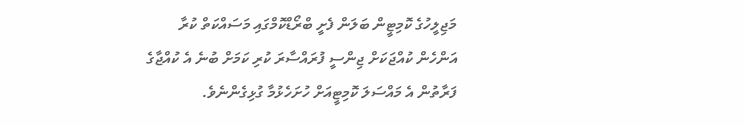މަޖިލީހުގެ ކޮމިޓީން ބަލަން ފެށީ ބްރޯޑްކޮމްގައި މަސައްކަތް ކުރާ އަންހެން ކުއްޖަކަށް ޖިންސީ ފުރައްސާރަ ކުރި ކަމަށް ބުނެ އެ ކުއްޖާގެ ފަރާތުން އެ މައްސަލަ ކޮމިޓީއަށް ހުށަހެޅުމާ ގުޅިގެންނެވެ.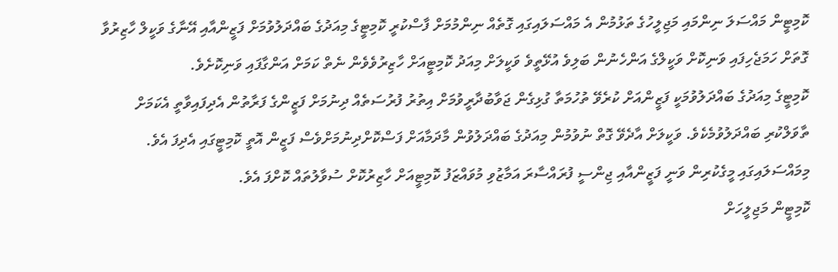ކޮމިޓީން މައްސަލަ ނިންމައި މަޖިލީހުގެ ތަޅުމުން އެ މައްސަލައިގައި ގޮތެއް ނިންމުމަށް ފާސްކުރީ ކޮމިޓީގެ މިއަދުގެ ބައްދަލުވުމަށް ފަޒީންއާއި އޭނާގެ ވަކީލް ހާޒިރުވާ ގޮތަށް ހަމަޖެހިފައި ވަނިކޮށް ވަކީލްގެ އަންހެނުން ބަލިވެ އުޅޭތީވެ ވަކީލަށް މިއަދު ކޮމިޓީއަށް ހާޒިރުވެވެން ނެތް ކަމަށް އަންގާފައި ވަނިކޮށެވެ.
ކޮމިޓީގެ މިއަދުގެ ބައްދަލުވުމަކީ ފަޒީންއަށް ކުރެވޭ ތުހުމަތާ ގުޅިގެން ޖަވާބުދާރީވުމަށް އިތުރު ފުރުސަތެއް ދިނުމަށް ފަޒީންގެ ފަރާތުން އެދިފައިވާތީ އެކަމަށް ތާވަލްކުރި ބައްދަލުވުމެކެވެ. ވަކީލަށް އާދެވޭ ގޮތް ނުވުމުން މިއަދުގެ ބައްދަލުވުން މާދަމާއަށް ފަސްކޮށްދިނުމަށްވެސް ފަޒީން އޮތީ ކޮމިޓީގައި އެދިފަ އެވެ.
މިމައްސަލައިގައި މީގެކުރިން ވަނީ ފަޒީންއާއި ޖިންސީ ފުރައްސާރަ އަމާޒުވި މުވައްޒަފު ކޮމިޓީއަށް ހާޒިރުކޮށް ސުވާލުތައް ކޮށްފަ އެވެ.
ކޮމިޓީން މަޖިލީހަށް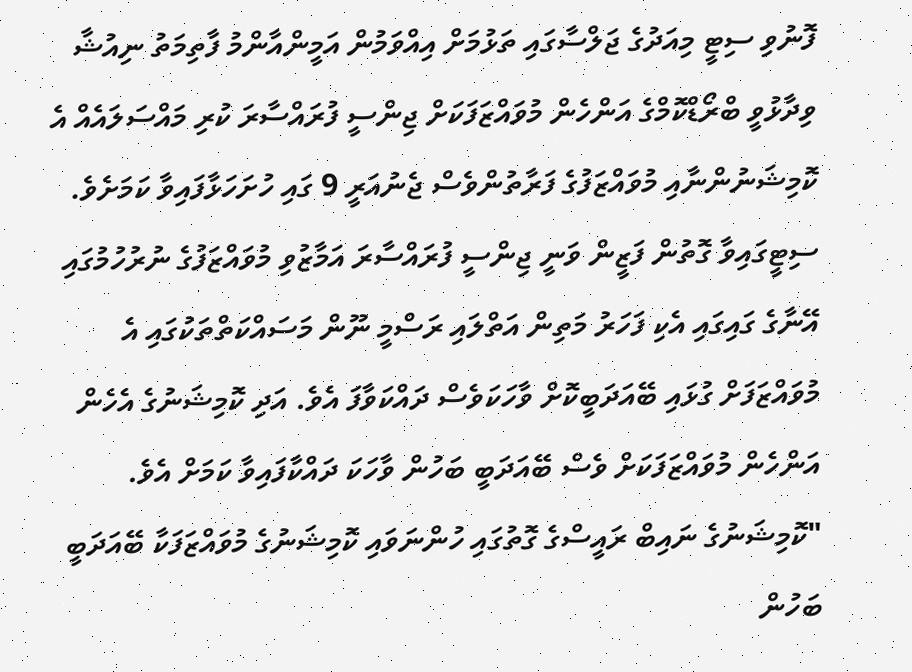ފޮނުވި ސިޓީ މިއަދުގެ ޖަލްސާގައި ތަޅުމަށް އިއްވަމުން އަމީންއާންމު ފާތިމަތު ނިއުޝާ ވިދާޅުވީ ބްރޯޑްކޮމްގެ އަންހެން މުވައްޒަފަކަށް ޖިންސީ ފުރައްސާރަ ކުރި މައްސަލައެއް އެ ކޮމިޝަނުންނާއި މުވައްޒަފުގެ ފަރާތުންވެސް ޖެނުއަރީ 9 ގައި ހުށަހަޅާފައިވާ ކަމަށެވެ.
ސިޓީގައިވާ ގޮތުން ފަޒީން ވަނީ ޖިންސީ ފުރައްސާރަ އަމާޒުވި މުވައްޒަފުގެ ނުރުހުމުގައި އޭނާގެ ގައިގައި އެކި ފަހަރު މަތިން އަތްލައި ރަސްމީ ނޫން މަސައްކަތްތަކުގައި އެ މުވައްޒަފަށް ގުޅައި ބޭއަދަބީކޮށް ވާހަކަވެސް ދައްކަވާފަ އެވެ. އަދި ކޮމިޝަނުގެ އެހެން އަންހެން މުވައްޒަފަކަށް ވެސް ބޭއަދަބީ ބަހުން ވާހަކަ ދައްކާފައިވާ ކަމަށް އެވެ.
"ކޮމިޝަނުގެ ނައިބް ރައީސްގެ ގޮތުގައި ހުންނަވައި ކޮމިޝަނުގެ މުވައްޒަފަކާ ބޭއަދަބީ ބަހުން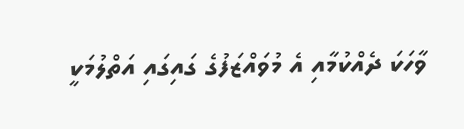ވާހަކަ ދެއްކުމާއި އެ މުވައްޒަފުގެ ގައިގައި އަތްލުމަކީ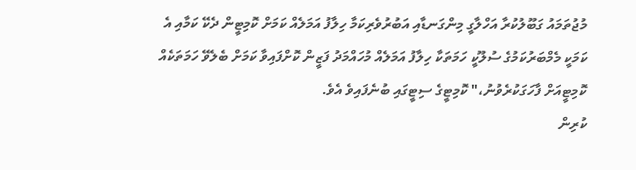މުޖުތަމައު ގަބޫލުކުރާ އަހްލާގީ މިންގަނޑާއި އަބުރުވެރިކަމާ ހިލާފު އަމަލެއް ކަމަށް ކޮމިޓީން ދެކޭ ކަމާއި އެ ކަމަކީ މެމްބަރުކަމުގެ ސުލޫކީ ހަމަތަކާ ހިލާފު އަމަލެއް މުހައްމަދު ފަޒީން ކޮށްފައިވާ ކަމަށް ބެލެވޭ ހަމަތަކެއް ކޮމިޓީއަށް ފާހަގަކުރެވުނު،" ކޮމިޓީގެ ސިޓީގައި ބުނެފައިވެ އެވެ.
ކުރިން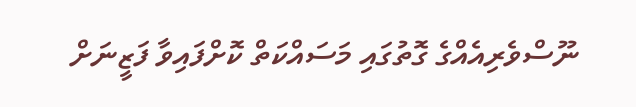ނޫސްވެރިއެއްގެ ގޮތުގައި މަސައްކަތް ކޮށްފައިވާ ފަޒީނަށް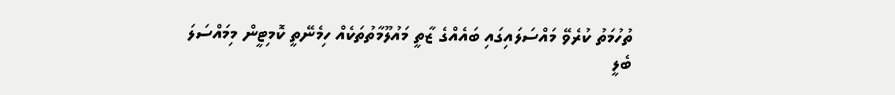ތުހުމަތު ކުރެވޭ މައްސަލައިގައި ބައެއްގެ ޒާތީ މައުލޫމާތުތަކެއް ހިމެނޭތީ ކޮމިޓީން މިމައްސަލަ ބެލީ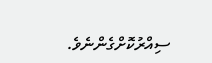ސިއްރުކޮށްގެންނެވެ.